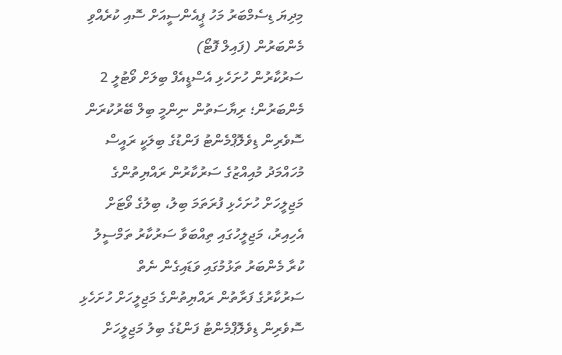މިދިޔަ ޑިސެމްބަރު މަހު ޕީއެންސީއަށް ސޮއި ކުރެއްވި މެންބަރުން (ފައިލް ފޮޓޯ)
ސަރުކާރުން ހުށަހެޅި އެސްޑީއެފް ބިލަށް ވޯޓުލީ 2 މެންބަރުން؛ ރިޔާސަތުން ނިންމީ ބިލް ބޭރުކުރަން
ސޮވެރިން ޑިވެލޮޕްމެންޓު ފަންޑުގެ ބިލަކީ ރައީސް މުހައްމަދު މުއިއްޒުގެ ސަރުކާރުން ރައްޔިތުންގެ މަޖިލީހަށް ހުށަހެޅި ފުރަތަމަ ބިލު، ބިލުގެ ވޯޓަށް އެހިއިރު، މަޖިލީހުގައި ތިއްބަވާ ސަރުކާރު ތަމްސީލު ކުރާ މެންބަރު ތަޅުމުގައި ވަޑައިގެން ނެތް
ސަރުކާރުގެ ފަރާތުން ރައްޔިތުންގެ މަޖިލީހަށް ހުށަހެޅި ސޮވެރިން ޑިވެލޮޕްމެންޓު ފަންޑުގެ ބިލު މަޖިލީހަށް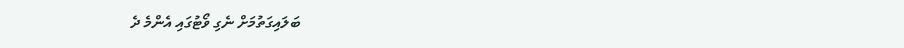ބަލައިގަތުމަށް ނެގި ވޯޓުގައި އެންމެ ދެ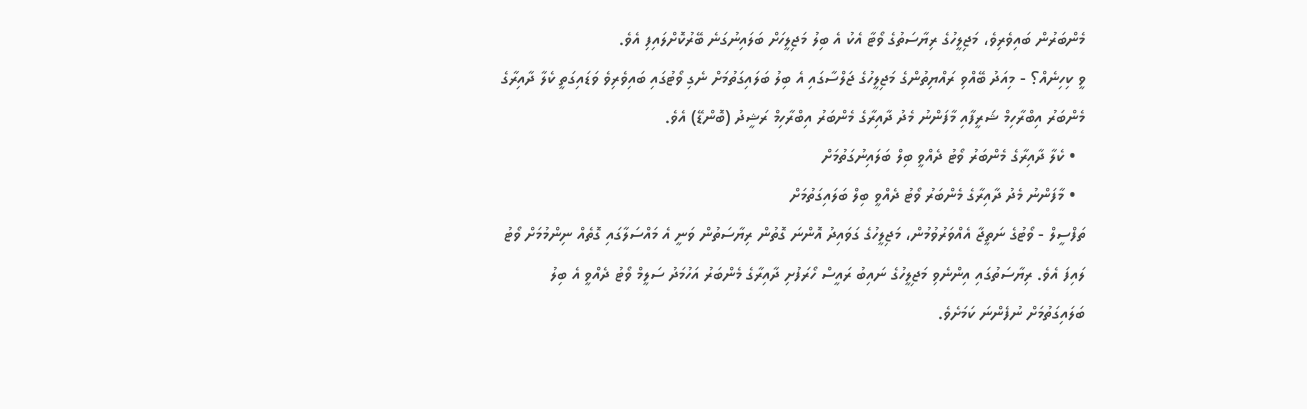މެންބަރުން ބައިވެރިވެ، މަޖިލީހުގެ ރިޔާސަތުގެ ވޯޓާ އެކު އެ ބިލު މަޖިލީހަށް ބަލައިނުގަނެ ބޭރުކޮށްލައިފި އެވެ.
ވީ ކިހިނެއް؟ - މިއަދު ބޭއްވި ރައްޔިތުންގެ މަޖިލީހުގެ ޖަލްސާގައި އެ ބިލު ބަލައިގަތުމަށް ނެގި ވޯޓުގައި ބައިވެރިވެ ވަޑައިގަތީ ކެލާ ދާއިރާގެ މެންބަރު އިބްރާހިމް ޝަރީފާއި މާފަންނު މެދު ދާއިރާގެ މެންބަރު އިބްރާހިމް ރަޝީދު (ބޮންޑޭ) އެވެ.
  • ކެލާ ދާއިރާގެ މެންބަރު ވޯޓު ދެއްވީ ބިލް ބަލައިނުގަތުމަށް
  • މާފަންނު މެދު ދާއިރާގެ މެންބަރު ވޯޓު ދެއްވީ ބިލް ބަލައިގަތުމަށް
ތަފްސީލް - ވޯޓުގެ ނަތީޖާ އެއްވަރުވުމުން، މަޖިލީހުގެ ގަވައިދު އޮންނަ ގޮތުން ރިޔާސަތުން ވަނީ އެ މައްސަލާގައި ގޮތެއް ނިންމުމަށް ވޯޓު ލައިފަ އެވެ. ރިޔާސަތުގައި އިންނެވި މަޖިލީހުގެ ނައިބު ރައީސް ހޯރަފުށި ދާއިރާގެ މެންބަރު އަހުމަދު ސަލީމް ވޯޓު ދެއްވީ އެ ބިލު ބަލައިގަތުމަށް ނުފެންނަ ކަމަށެވެ.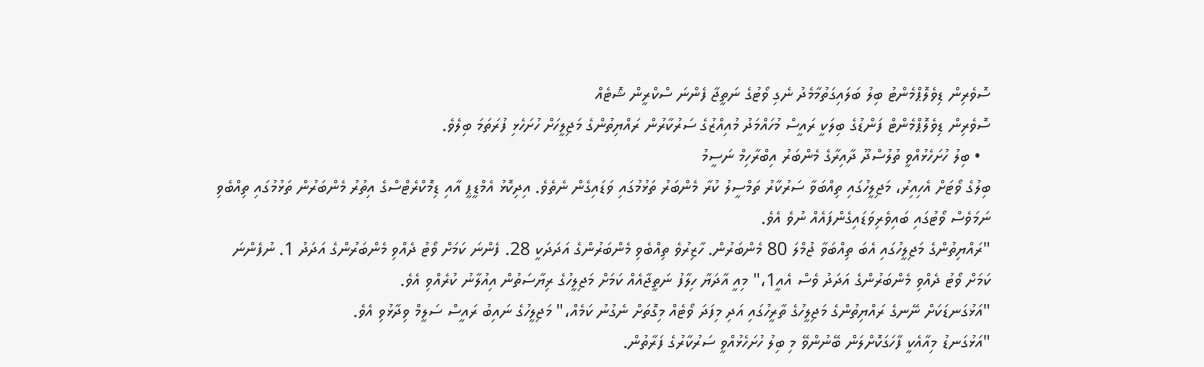ސޮވެރިން ޑިވެލޮޕްމެންޓު ބިލު ބަލައިގަތުމާމެދު ނެގި ވޯޓުގެ ނަތީޖާ ފެންނަ ސްކްރީން ޝޮޓެއް
ސޮވެރިން ޑިވެލޮޕްމެންޓް ފަންޑުގެ ބިލަކީ ރައީސް މުހައްމަދު މުއިއްޒުގެ ސަރުކާރުން ރައްޔިތުންގެ މަޖިލީހަށް ހުށަހެޅި ފުރަތަމަ ބިލެވެ.
  • ބިލު ހުށަހެޅުއްވީ ތުލުސްދޫ ދާއިރާގެ މެންބަރު އިބްރާހިމް ނަސީމު
ބިލުގެ ވޯޓަށް އެހިއިރު، މަޖިލީހުގައި ތިއްބަވާ ސަރުކާރު ތަމްސީލު ކުރާ މެންބަރު ތަޅުމުގައި ވަޑައިގެން ނެތެވެ. އިދިކޮޅު އެމްޑީޕީ އާއި ޑިމޮކްރެޓްސްގެ އިތުރު މެންބަރުން ތަޅުމުގައި ތިއްބެވި ނަމަވެސް ވޯޓުގައި ބައިވެރިވަޑައިގެންފައެއް ނުވެ އެވެ.
"ރައްޔިތުންގެ މަޖިލީހުގައި އެބަ ތިއްބަވާ ޖުމްލަ 80 މެންބަރުން. ހާޒިރުވެ ތިއްބެވި މެންބަރުންގެ އަދަދަކީ 28. ފެންނަ ކަމަށް ވޯޓު ދެއްވި މެންބަރުންގެ އަދަދު 1. ނުފެންނަ ކަމަށް ވޯޓު ދެއްވި މެންބަރުންގެ އަދަދު ވެސް އެއީ1،" މިއީ އާދަޔާ ހިލާފު ނަތީޖާއެއް ކަމަށް މަޖިލީހުގެ ރިޔާސަތުން އިއުލާނު ކުރެއްވި އެވެ.
"އަޅުގަނޑަކަށް ނޭނގެ ރައްޔިތުންގެ މަޖިލީހުގެ ތާރީހުގައި އަދި މިފަދަ ވޯޓެއް މިގޮތަށް ނެގުނު ކަމެއް،" މަޖިލީހުގެ ނައިބު ރައީސް ސަލީމް ވިދާޅުވި އެވެ.
"އަޅުގަނޑު މިއާއެކީ ފާހަގަކޮށްލަން ބޭނުންވޭ މި ބިލު ހުށަހެޅުއްވީ ސަރުކާރުގެ ފަރާތުން.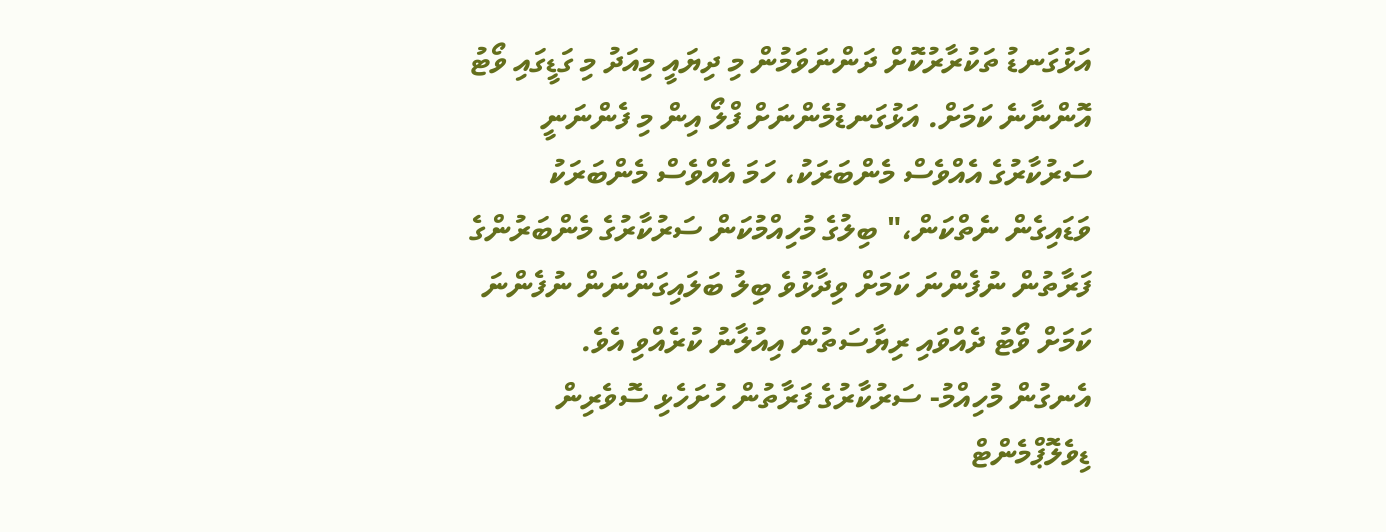އަޅުގަނޑު ތަކުރާރުކޮށް ދަންނަވަމުން މި ދިޔައީ މިއަދު މި ގަޑީގައި ވޯޓު އޮންނާނެ ކަމަށް. އަޅުގަނޑުމެންނަށް ފްލޯ އިން މި ފެންނަނީ ސަރުކާރުގެ އެއްވެސް މެންބަރަކު، ހަމަ އެއްވެސް މެންބަރަކު ވަޑައިގެން ނެތްކަން،" ބިލުގެ މުހިއްމުކަން ސަރުކާރުގެ މެންބަރުންގެ ފަރާތުން ނުފެންނަ ކަމަށް ވިދާޅުވެ ބިލު ބަލައިގަންނަން ނުފެންނަ ކަމަށް ވޯޓު ދެއްވައި ރިޔާސަތުން އިއުލާނު ކުރެއްވި އެވެ.
އެނގުން މުހިއްމު- ސަރުކާރުގެ ފަރާތުން ހުށަހެޅި ސޮވެރިން ޑިވެލޮޕްމެންޓް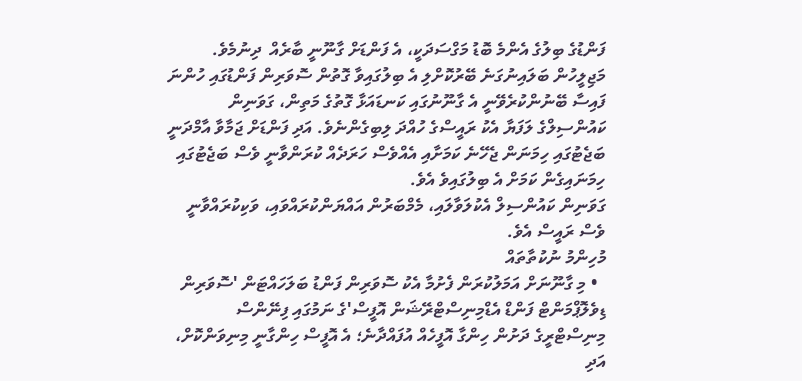ފަންޑުގެ ބިލުގެ އެންމެ ބޮޑު މަގްސަދަކީ، އެ ފަންޑަށް ގާނޫނީ ބާރެއް  ދިނުމެވެ.
މަޖިލީހުން ބަލައިނުގަނެ ބޭރުކޮށްލި އެ ބިލުގައިވާ ގޮތުން ސޮވަރިން ފަންޑުގައި ހުންނަ ފައިސާ ބޭނުންކުރެވޭނީ އެ ގާނޫނުގައި ކަނޑައަޅާ ގޮތުގެ މަތިން، ގަވަނިން ކައުންސިލްގެ ލަފަޔާ އެކު ރައީސްގެ ހުއްދަ ލިބިގެންނެވެ. އަދި ފަންޑަށް ޖަމާވާ އާމްދަނީ ބަޖެޓުގައި ހިމަނަން ޖެހޭނެ ކަމަށާއި އެއްވެސް ހަރަދެއް ކުރަންވާނީ ވެސް ބަޖެޓުގައި ހިމަނައިގެން ކަމަށް އެ ބިލުގައިވެ އެވެ.
ގަވަނިން ކައުންސިލް އެކުލަވާލައި، މެމްބަރުން އައްޔަންކުރައްވައި، ވަކިކުރައްވާނީ ވެސް ރައީސް އެވެ.
މުހިންމު ނުކުތާތައް
  • މި ގާނޫނަށް އަމަލުކުރަން ފެށުމާ އެކު ސޮވަރިން ފަންޑު ބަލަހައްޓަން 'ސޮވަރިން ޑިވެލޮޕްމަންޓް ފަންޑް އެޑްމިނިސްޓްރޭޝަން އޮފީސް'ގެ ނަމުގައި ފިނޭންސް މިނިސްޓްރީގެ ދަށުން ހިންގާ އޮފީހެއް އުފައްދާނެ؛ އެ އޮފީސް ހިންގާނީ މިނިވަންކޮށް، އަދި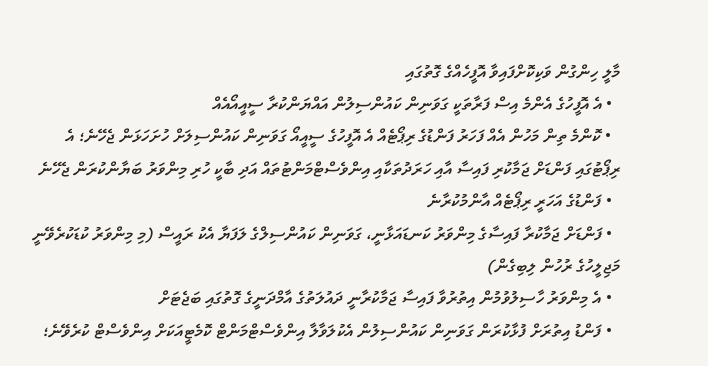މާލީ ހިންގުން ވަކިކޮށްފައިވާ އޮފީހެއްގެ ގޮތުގައި
  • އެ އޮފީހުގެ އެންމެ އިސް ފަރާތަކީ ގަވަނިން ކައުންސިލުން އައްޔަންކުރާ ސީއީއޯއެއް
  • ކޮންމެ ތިން މަހުން އެއް ފަހަރު ފަންޑުގެ ރިޕޯޓެއް އެ އޮފީހުގެ ސީއީއޯ ގަވަނިން ކައުންސިލަށް ހުށަހަޅަން ޖެހޭނެ؛ އެ ރިޕޯޓުގައި ފަންޑަށް ޖަމާކުރި ފައިސާ އާއި ހަރަދުތަކާއި އިންވެސްޓްމަންޓުތައް އަދި ބާކީ ހުރި މިންވަރު ބަޔާންކުރަން ޖެހޭނެ
  • ފަންޑުގެ އަހަރީ ރިޕޯޓެއް އާންމުކުރާނެ
  • ފަންޑަށް ޖަމާކުރާ ފައިސާގެ މިންވަރު ކަނޑައަޅާނީ، ގަވަނިން ކައުންސިލްގެ ލަފަޔާ އެކު ރައީސް (މި މިންވަރު ކުޑަކުރެވޭނީ މަޖިލީހުގެ ރުހުން ލިބިގެން)
  • އެ މިންވަރު ހާސިލުވުމުން އިތުރުވާ ފައިސާ ޖަމާކުރާނީ ދައުލަތުގެ އާމްދަނީގެ ގޮތުގައި ބަޖެޓަށް
  • ފަންޑު އިތުރަށް ފުޅާކުރަން ގަވަނިން ކައުންސިލުން އެކުލަވާލާ އިންވެސްޓްމަންޓް ކޮމެޓީއަކަށް އިންވެސްޓް ކުރެވޭނެ؛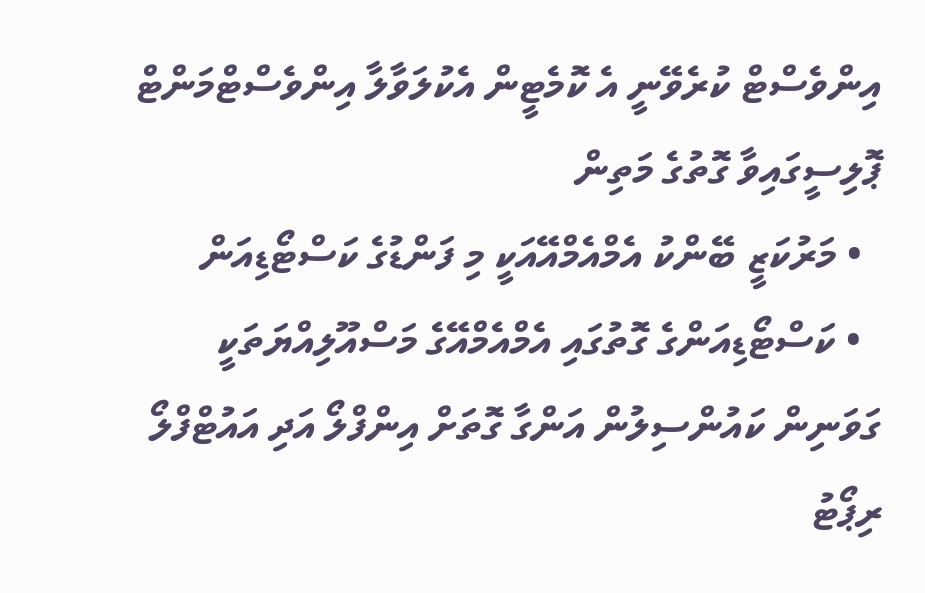އިންވެސްޓް ކުރެވޭނީ އެ ކޮމެޓީން އެކުލަވާލާ އިންވެސްޓްމަންޓް ޕޮލިސީގައިވާ ގޮތުގެ މަތިން
  • މަރުކަޒީ ބޭންކު އެމްއެމްއޭއަކީ މި ފަންޑުގެ ކަސްޓޯޑިއަން
  • ކަސްޓޯޑިއަންގެ ގޮތުގައި އެމްއެމްއޭގެ މަސްއޫލިއްޔަތަކީ ގަވަނިން ކައުންސިލުން އަންގާ ގޮތަށް އިންފްލޯ އަދި އައުޓްފްލޯ ރިޕޯޓު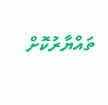ތައްޔާރުކޮށް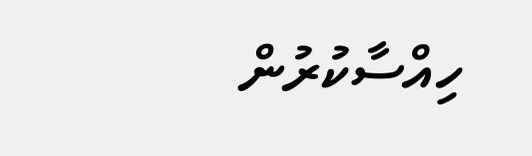ހިއްސާކުރުން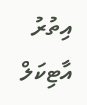އިތުރު އާޓިކަލް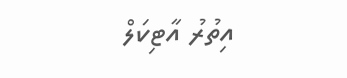އިތުރު އާޓިކަލް